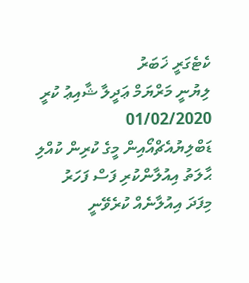ކެޓެގަރީ ޚަބަރު
ލިޔުނީ މަރްޔަމް ޢަދީލާ ޝާއިޢު ކުރީ 01/02/2020
ޑަބްލިޔުއެޗްއޯއިން މީގެ ކުރިން ކުއްލި ޙާލަތު އިއުލާންކުރި ފަސް ފަހަރު
މިފަދަ އިއުލާނެއް ކުރެވޭނީ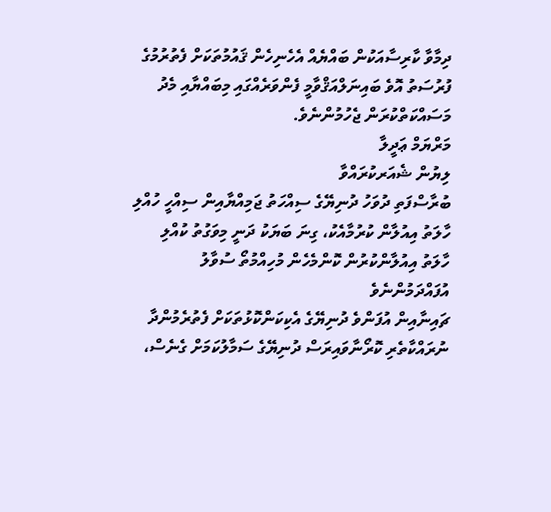ދިމާވާ ކާރިސާއަކުން ބައްޔެއް އެހެނިހެން ޤައުމުތަކަށް ފެތުރުމުގެ ފުރުސަތު އޮވެ ބައިނަލްއަޤްވާމީ ފެންވަރެއްގައި މިބައްޔާއި މެދު މަސައްކަތްކުރަން ޖެހުމުންނެވެ.
މަރްޔަމް ޢަދީލާ
ލިޔުން ޝެއަރކުރައްވާ
ބުރާސްފަތި ދުވަހު ދުނިޔޭގެ ސިއްހަތު ޖަމިއްޔާއިން ސިއްހީ ހުއްލި ހާލަތު އިއުލާން ކުރުމާއެކު، ގިނަ ބަޔަކު ދަނީ މިވަގުތު ކުއްލި ހާލަތު އިއުލާންކުރުން ކޮންމެހެން މުހިއްމުތޯ ސުވާލު އުފައްދަމުންނެވެ
ޗައިނާއިން އުފަންވެ ދުނިޔޭގެ އެކިކަންކޮޅުތަކަށް ފެތުރެމުންދާ ނުރައްކާތެރި ކޮރޯނާވައިރަސް ދުނިޔޭގެ ސަމާލުކަމަށް ގެނެސް،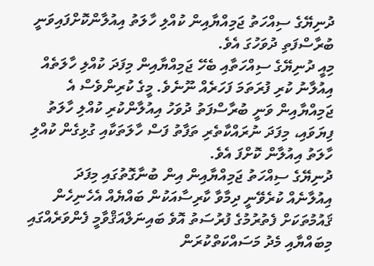ދުނިޔޭގެ ސިއްހަތު ޖަމިއްޔާއިން ކުއްލި ހާލަތު އިއުލާންކޮށްފައިވަނީ ބުރާސްފަތި ދުވަހުގަ އެވެ.
މިއީ ދުނިޔޭގެ ސިއްހަތާއި ބެހޭ ޖަމިއްޔާއިން މިފަދަ ކުއްލި ހާލަތެއް އިއުލާނު ކުރި ފުރަތަމަ ފަހަރެއް ނޫނެވެ. މީގެ ކުރިންވެސް އެ ޖަމިއްޔާއިން ވަނީ ބުރާސްފަތު ދުވަހު އިއުލާންކުރި ކުއްލި ހާލަތު ފިޔަވައި، މިފަދަ ނުރައްކާތެރި ތަފާތު ފަސް ހާލަތަކާއި ގުޅިގެން ކުއްލި ހާލަތު އިއުލާން ކޮށްފަ އެވެ.
ދުނިޔޭގެ ސިއްހަތު ޖަމިއްޔާއިން އިން ބުނާގޮތުގައި މިފަދަ އިއުލާނެއް ކުރެވޭނީ ދިމާވާ ކާރިސާއަކުން ބައްޔެއް އެހެނިހެން ޤައުމުތަކަށް ފެތުރުމުގެ ފުރުސަތު އޮވެ ބައިނަލްއަޤްވާމީ ފެންވަރެއްގައި މިބައްޔާއި މެދު މަސައްކަތްކުރަން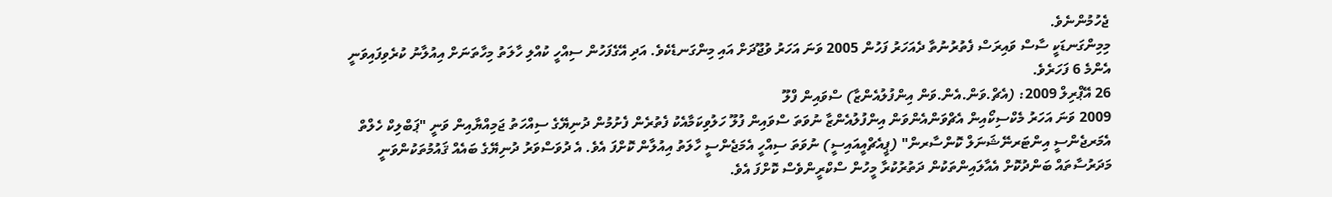ޖެހުމުންނެވެ.
މިމިންގަނޑަކީ ސާސް ވައިރަސް ފެތުރުނުތާ ދެއަހަރު ފަހުން 2005 ވަނަ އަހަރު ވުޖޫދަށް އައި މިންގަނޑެކެވެ. އަދި އޭގެފަހުން ސިއްހީ ކުއްލި ހާލަތު މިހާތަނަށް އިއުލާނު ކުރެވިފައިވަނީ އެންމެ 6 ފަހަރެވެ.
26 އޭޕްރިލް 2009: (އެޗް.ވަން.އެން.ވަން އިންފުލުއެންޒާ) ސްވައިން ފްލޫ
2009 ވަނަ އަހަރު މެކްސިކޯއިން އެޗްވަންއެންވަން އިންފުލުއެންޒާ ނުވަތަ ސްވައިން ފުލޫ ހަލުވިކަމާއެކު ފެތުރެން ފެށުމުން ދުނިޔޭގެ ސިއްހަތު ޖަމިއްޔާއިން ވަނީ "ޕަބްލިކް ހެލްތް އެމަރޖެންސީ އިންޓަރނޭޝަނަލް ކޮންސާރން" (ޕީއެޗްއީއައިސީ) ނުވަތަ ސިއްހީ އެމަޖެންސީ ހާލަތު އިއުލާން ކޮށްފަ އެވެ. އެ ދުވަސްވަރު ދުނިޔޭގެ ބައެއް ޤައުމުތަކުންވަނީ މަދަރުސާތައް ބަންދުކޮށް އެއާލައިންތަކުން ދަތުރުކުރާ މީހުން ސްކްރީންވެސް ކޮށްފަ އެވެ.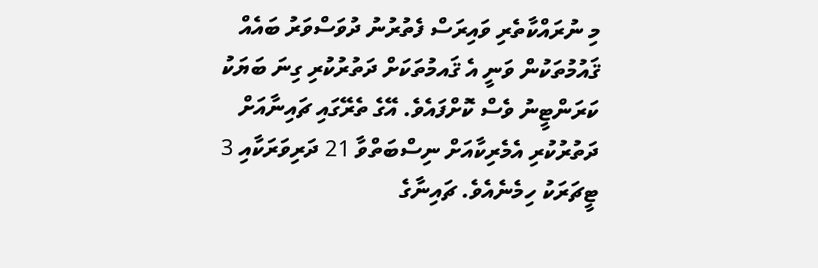މި ނުރައްކާތެރި ވައިރަސް ފެތުރުނު ދުވަސްވަރު ބައެއް ޤައުމުތަކުން ވަނީ އެ ޤައމުތަކަށް ދަތުރުކުރި ގިނަ ބަޔަކު ކަރަންޓީނު ވެސް ކޮށްފައެވެ. އޭގެ ތެރޭގައި ޗައިނާއަށް ދަތުރުކުރި އެމެރިކާއަށް ނިސްބަތްވާ 21 ދަރިވަރަކާއި 3 ޓީޗަރަކު ހިމެނެއެވެ. ޗައިނާގެ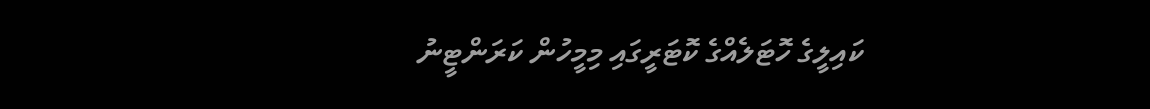ކައިލީގެ ހޮޓަލެއްގެ ކޮޓަރީގައި މިމީހުން ކަރަންޓީނު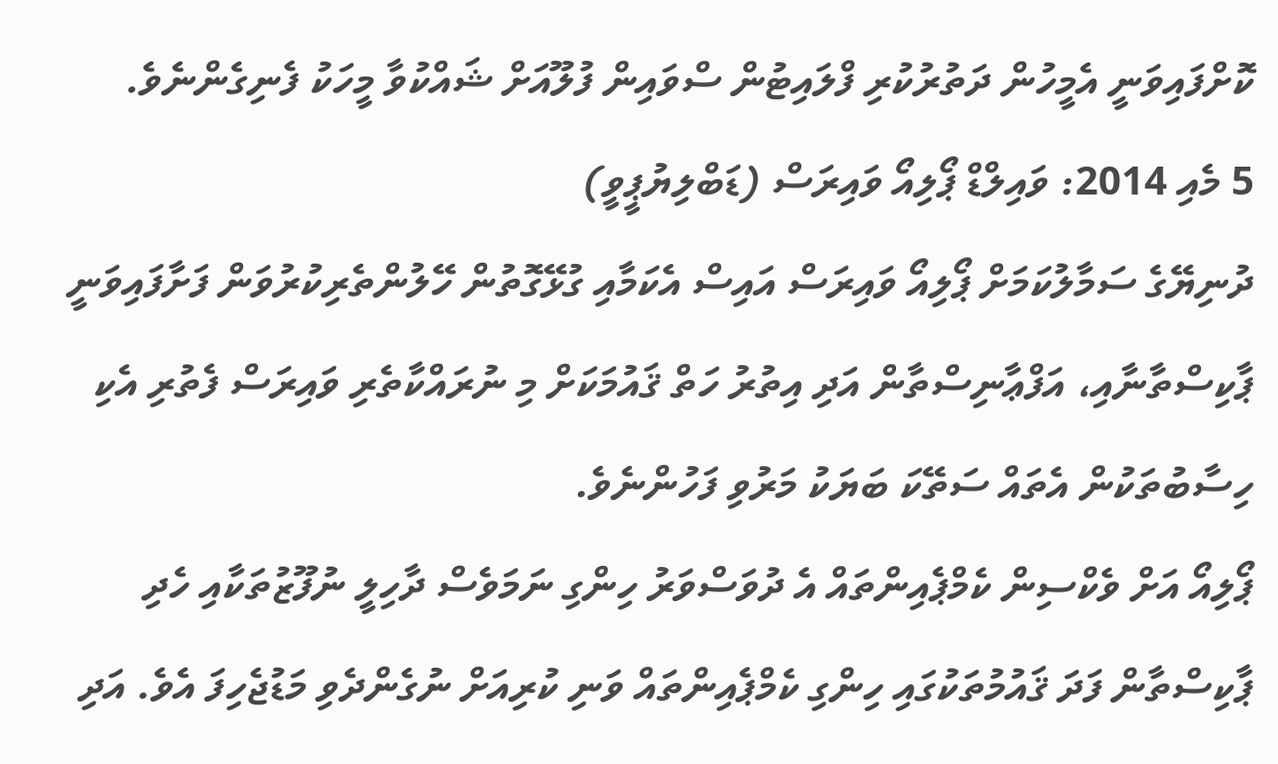ކޮށްފައިވަނީ އެމީހުން ދަތުރުކުރި ފްލައިޓުން ސްވައިން ފުލޫއަށް ޝައްކުވާ މީހަކު ފެނިގެންނެވެ.
5 މެއި 2014: ވައިލްޑް ޕޯލިއޯ ވައިރަސް (ޑަބްލިޔުޕީވީ)
ދުނިޔޭގެ ސަމާލުކަމަށް ޕޯލިއޯ ވައިރަސް އައިސް އެކަމާއި ގުޅޭގޮތުން ހޭލުންތެރިކުރުވަން ފަށާފައިވަނީ ޕާކިސްތާނާއި، އަފްޢާނިސްތާން އަދި އިތުރު ހަތް ޤައުމަކަށް މި ނުރައްކާތެރި ވައިރަސް ފެތުރި އެކި ހިސާބުތަކުން އެތައް ސަތޭކަ ބަޔަކު މަރުވި ފަހުންނެވެ.
ޕޯލިއޯ އަށް ވެކްސިން ކެމްޕެއިންތައް އެ ދުވަސްވަރު ހިންގި ނަމަވެސް ދާހިލީ ނުފޫޒުތަކާއި ހެދި ޕާކިސްތާން ފަދަ ޤައުމުތަކުގައި ހިންގި ކެމްޕެއިންތައް ވަނި ކުރިއަށް ނުގެންދެވި މަޑުޖެހިފަ އެވެ. އަދި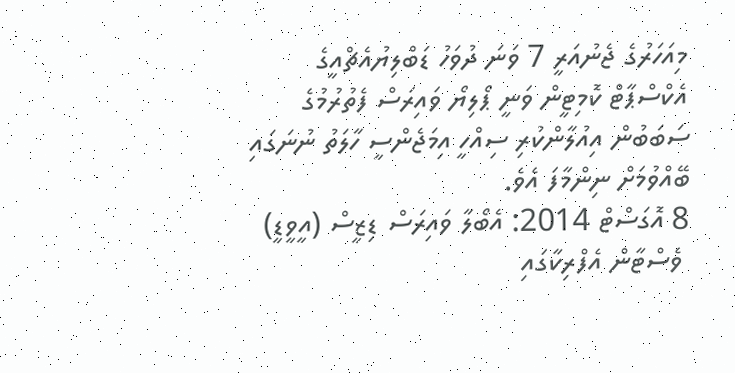މިއަހަރުގެ ޖެނުއަރީ 7 ވަނަ ދުވަހު ޑަބްލިޔުއެޗްއީގެ އެކްސްޕާޓް ކޮމިޓީން ވަނީ ޕޯލިޔޯ ވައިރަސް ފެތުރުމުގެ ސަބަބުން އިއުލާންކުރި ސިއްހީ އިމަޖެންސީ ހާލަތު ނުނަގައި ބޭއްވުމަށް ނިންމާފަ އެވެ.
8 އޮގަސްޓް 2014: އެބޯލާ ވައިރަސް ޑިޒީސް (އީވީޑީ)
 ވެސްޓާން އެފްރިކާގައި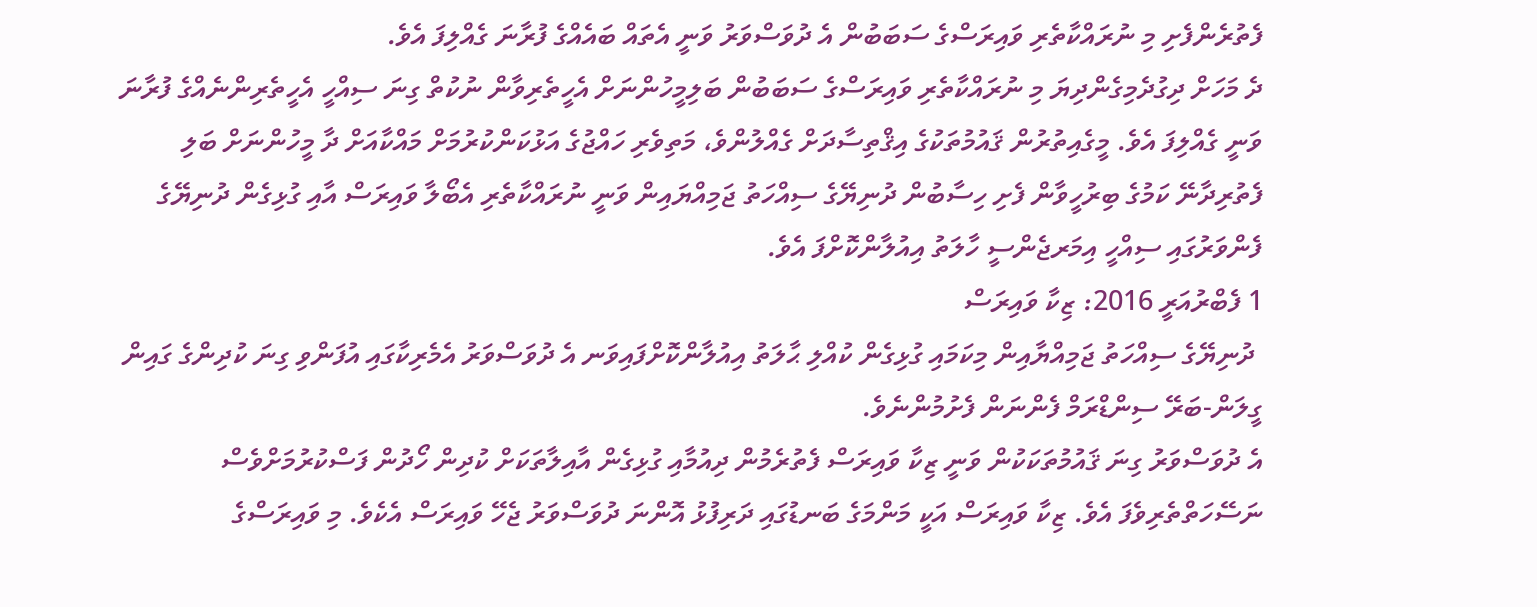ފެތުރެންފެށި މި ނުރައްކާތެރި ވައިރަސްގެ ސަބަބުން އެ ދުވަސްވަރު ވަނީ އެތައް ބައެއްގެ ފުރާނަ ގެއްލިފަ އެވެ.
ދެ މަހަށް ދިގުދެމިގެންދިޔަ މި ނުރައްކާތެރި ވައިރަސްގެ ސަބަބުން ބަލިމީހުންނަށް އެހީތެރިވާން ނުކުތް ގިނަ ސިއްހީ އެހީތެރިންނެއްގެ ފުރާނަ ވަނީ ގެއްލިފަ އެވެ. މީގެއިތުރުން ޤައުމުތަކުގެ އިޤްތިސާދަށް ގެއްލުންވެ، މަތިވެރި ހައްޖުގެ އަޅުކަންކުރުމަށް މައްކާއަށް ދާ މީހުންނަށް ބަލި ފެތުރިދާނޭ ކަމުގެ ބިރުހީވާން ފެށި ހިސާބުން ދުނިޔޭގެ ސިއްހަތު ޖަމިއްޔައިން ވަނީ ނުރައްކާތެރި އެބޯލާ ވައިރަސް އާއި ގުޅިގެން ދުނިޔޭގެ ފެންވަރުގައި ސިއްހީ އިމަރޖެންސީ ހާލަތު އިއުލާންކޮށްފަ އެވެ.
1 ފެބްރުއަރީ 2016: ޒިކާ ވައިރަސް
 ދުނިޔޭގެ ސިއްހަތު ޖަމިއްޔާއިން މިކަމައި ގުޅިގެން ކުއްލި ޙާލަތު އިއުލާންކޮށްފައިވަނ އެ ދުވަސްވަރު އެމެރިކާގައި އުފަންވި ގިނަ ކުދިންގެ ގައިން ގީލަން-ބަރޭ ސިންޑްރަމް ފެންނަން ފެށުމުންނެވެ.
އެ ދުވަސްވަރު ގިނަ ޤައުމުތަކަކުން ވަނީ ޒިކާ ވައިރަސް ފެތުރެމުން ދިއުމާއި ގުޅިގެން އާއިލާތަކަށް ކުދިން ހޯދުން ފަސްކުރުމަށްވެސް ނަސޭހަތްތެރިވެފަ އެވެ. ޒިކާ ވައިރަސް އަކީ މަންމަގެ ބަނޑުގައި ދަރިފުޅު އޮންނަ ދުވަސްވަރު ޖެހޭ ވައިރަސް އެކެވެ. މި ވައިރަސްގެ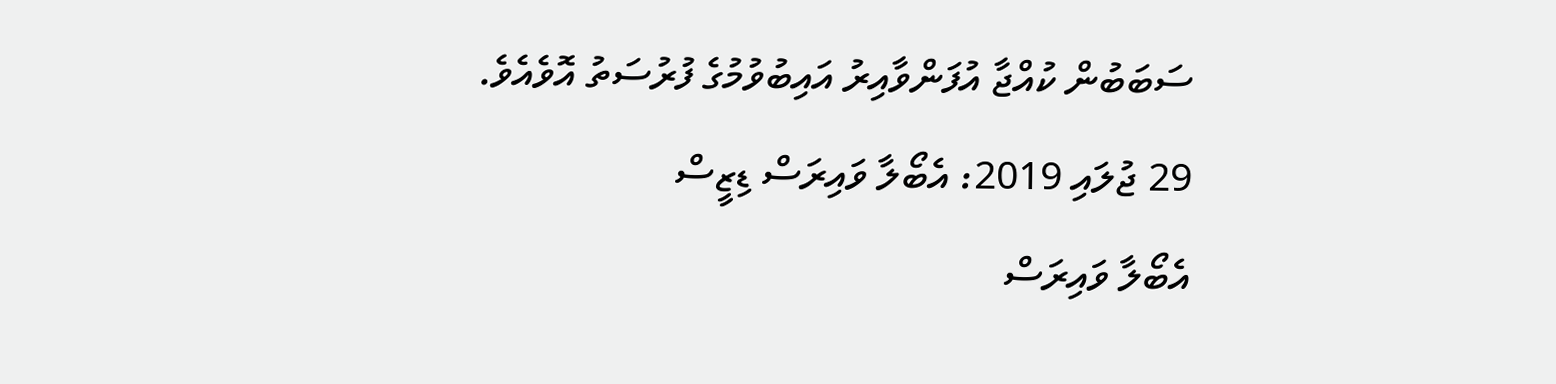ސަބަބުން ކުއްޖާ އުފަންވާއިރު އައިބުވުމުގެ ފުރުސަތު އޮވެއެވެ.
29 ޖުލައި 2019: އެބޯލާ ވައިރަސް ޑިޒީސް
އެބޯލާ ވައިރަސް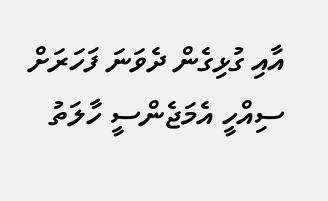އާއި ގުޅިގެން ދެވަނަ ފަހަރަށް ސިއްހީ އެމަޖެންސީ ހާލަތު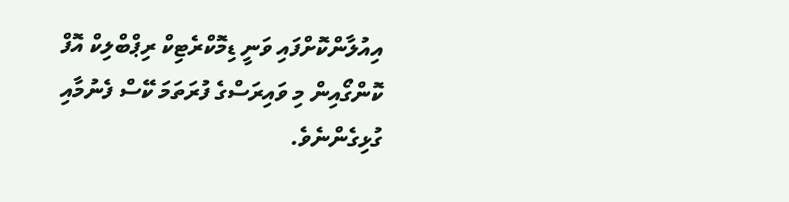އިއުލާންކޮށްފައި ވަނީ ޑިމޮކްރެޓިކް ރިޕްބްލިކް އޮފް ކޮންގޯއިން މި ވައިރަސްގެ ފުރަތަމަ ކޭސް ފެނުމާއި ގުޅިގެންނެވެ.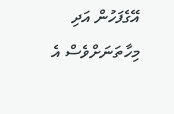އޭގެފަހުން އަދި މިހާތަނަށްވެސް އެ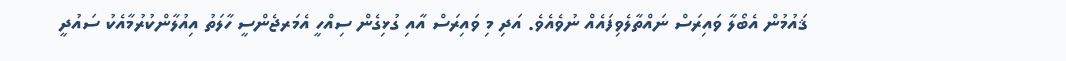ޤައުމުން އެބޯލާ ވައިރަސް ނައްތާލެވިފައެއް ނުވެއެވެ. އަދި މި ވައިރަސް އާއި ގުޅިގެން ސިއްހީ އެމަރޖެންސީ ހާލަތު އިއުލާންކުރުމާއެކު ސައުދީ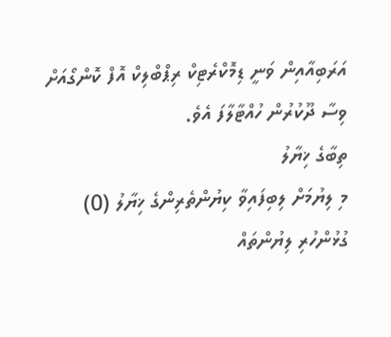އަރަބިއާއިން ވަނީ ޑިމޮކްރެޓިކް ރިޕްބްލިކް އޮފް ކޮންގޯއަށް ވިސާ ދޫކުރުން ހުއްޓާލާފަ އެވެ.
ތިބާގެ ޚިޔާލު
މި ލިޔުމަށް ލިބިފައިވާ ކިޔުންތެރިންގެ ޚިޔާލު (0)
ގުޅުންހުރި ލިޔުންތައް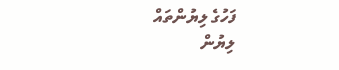ފަހުގެ ލިޔުންތައް
ލިޔުން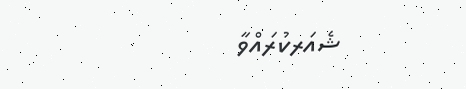ޝެއަރކުރައްވާ